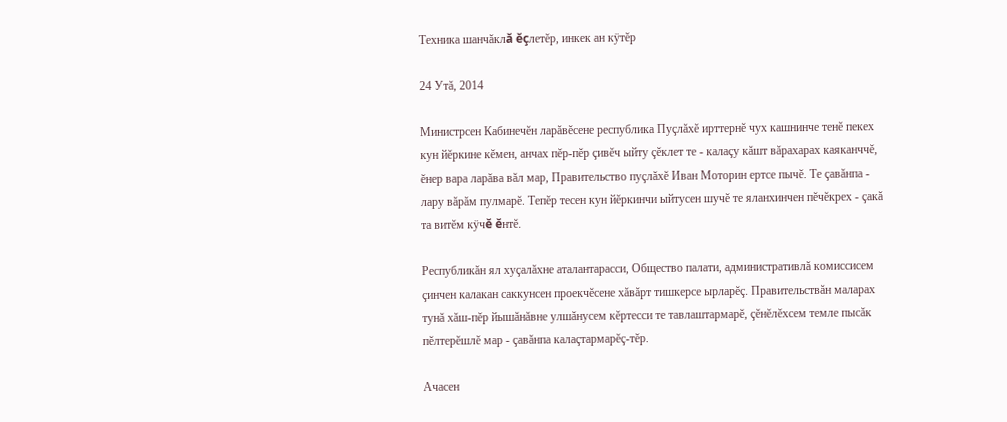Техника шанчăклă ĕçлетĕр, инкек ан кÿтĕр

24 Утă, 2014

Министрсен Кабинечĕн ларăвĕсене республика Пуçлăхĕ ирттернĕ чух кашнинче тенĕ пекех кун йĕркине кĕмен, анчах пĕр-пĕр çивĕч ыйту çĕклет те - калаçу кăшт вăрахарах каяканччĕ, ĕнер вара ларăва вăл мар, Правительство пуçлăхĕ Иван Моторин ертсе пычĕ. Те çавăнпа - лару вăрăм пулмарĕ. Тепĕр тесен кун йĕркинчи ыйтусен шучĕ те яланхинчен пĕчĕкрех - çакă та витĕм кÿчĕ ĕнтĕ.

Республикăн ял хуçалăхне аталантарасси, Общество палати, административлă комиссисем çинчен калакан саккунсен проекчĕсене хăвăрт тишкерсе ырларĕç. Правительствăн маларах тунă хăш-пĕр йышăнăвне улшăнусем кĕртесси те тавлаштармарĕ, çĕнĕлĕхсем темле пысăк пĕлтерĕшлĕ мар - çавăнпа калаçтармарĕç-тĕр.

Ачасен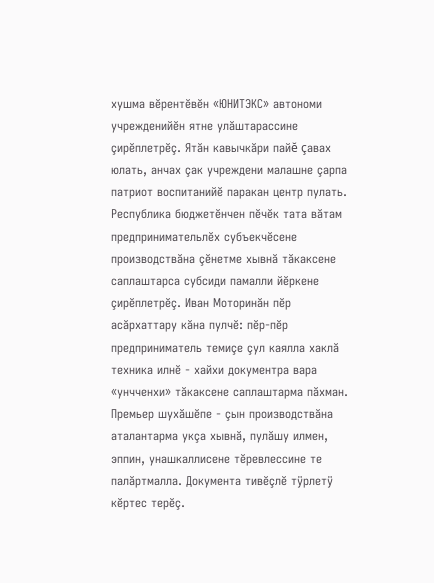хушма вĕрентĕвĕн «ЮНИТЭКС» автономи учрежденийĕн ятне улăштарассине çирĕплетрĕç. Ятăн кавычкăри пайĕ çавах юлать, анчах çак учреждени малашне çарпа патриот воспитанийĕ паракан центр пулать. Республика бюджетĕнчен пĕчĕк тата вăтам предпринимательлĕх субъекчĕсене производствăна çĕнетме хывнă тăкаксене саплаштарса субсиди памалли йĕркене çирĕплетрĕç. Иван Моторинăн пĕр асăрхаттару кăна пулчĕ: пĕр-пĕр предприниматель темиçе çул каялла хаклă техника илнĕ - хайхи документра вара «унчченхи» тăкаксене саплаштарма пăхман. Премьер шухăшĕпе - çын производствăна аталантарма укçа хывнă, пулăшу илмен, эппин, унашкаллисене тĕревлессине те палăртмалла. Документа тивĕçлĕ тÿрлетÿ кĕртес терĕç.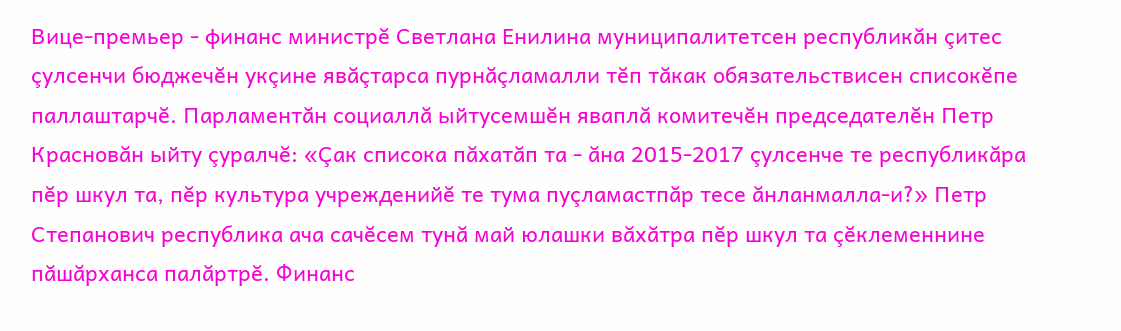Вице-премьер - финанс министрĕ Светлана Енилина муниципалитетсен республикăн çитес çулсенчи бюджечĕн укçине явăçтарса пурнăçламалли тĕп тăкак обязательствисен списокĕпе паллаштарчĕ. Парламентăн социаллă ыйтусемшĕн яваплă комитечĕн председателĕн Петр Красновăн ыйту çуралчĕ: «Çак списока пăхатăп та - ăна 2015-2017 çулсенче те республикăра пĕр шкул та, пĕр культура учрежденийĕ те тума пуçламастпăр тесе ăнланмалла-и?» Петр Степанович республика ача сачĕсем тунă май юлашки вăхăтра пĕр шкул та çĕклеменнине пăшăрханса палăртрĕ. Финанс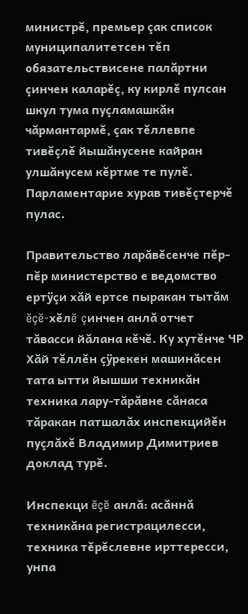министрĕ, премьер çак список муниципалитетсен тĕп обязательствисене палăртни çинчен каларĕç, ку кирлĕ пулсан шкул тума пуçламашкăн чăрмантармĕ, çак тĕллевпе тивĕçлĕ йышăнусене кайран улшăнусем кĕртме те пулĕ. Парламентарие хурав тивĕçтерчĕ пулас.

Правительство ларăвĕсенче пĕр-пĕр министерство е ведомство ертÿçи хăй ертсе пыракан тытăм ĕçĕ-хĕлĕ çинчен анлă отчет тăвасси йăлана кĕчĕ. Ку хутĕнче ЧР Хăй тĕллĕн çÿрекен машинăсен тата ытти йышши техникăн техника лару-тăрăвне сăнаса тăракан патшалăх инспекцийĕн пуçлăхĕ Владимир Димитриев доклад турĕ.

Инспекци ĕçĕ анлă: асăннă техникăна регистрацилесси, техника тĕрĕслевне ирттересси, унпа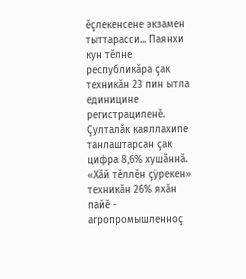ĕçлекенсене экзамен тыттарасси... Паянхи кун тĕлне республикăра çак техникăн 23 пин ытла единицине регистрациленĕ. Çулталăк каяллахипе танлаштарсан çак цифра 8,6% хушăннă. «Хăй тĕллĕн çÿрекен» техникăн 26% яхăн пайĕ - агропромышленноç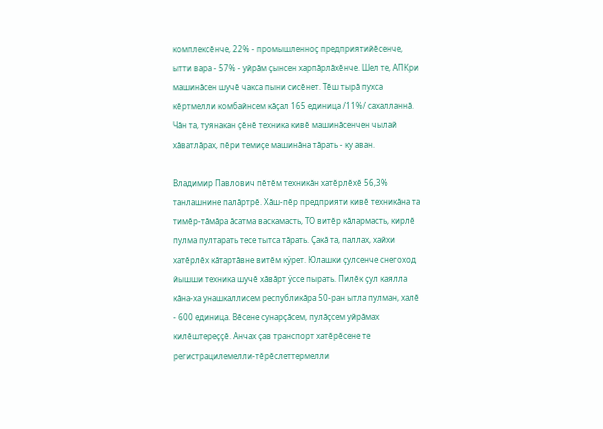комплексĕнче, 22% - промышленноç предприятийĕсенче, ытти вара - 57% - уйрăм çынсен харпăрлăхĕнче. Шел те, АПКри машинăсен шучĕ чакса пыни сисĕнет. Тĕш тырă пухса кĕртмелли комбайнсем кăçал 165 единица /11%/ сахалланнă. Чăн та, туянакан çĕнĕ техника кивĕ машинăсенчен чылай хăватлăрах, пĕри темиçе машинăна тăрать - ку аван.

Владимир Павлович пĕтĕм техникăн хатĕрлĕхĕ 56,3% танлашнине палăртрĕ. Хăш-пĕр предприяти кивĕ техникăна та тимĕр-тăмăра ăсатма васкамасть, ТО витĕр кăлармасть, кирлĕ пулма пултарать тесе тытса тăрать. Çакă та, паллах, хайхи хатĕрлĕх кăтартăвне витĕм кÿрет. Юлашки çулсенче снегоход йышши техника шучĕ хăвăрт ÿссе пырать. Пилĕк çул каялла кăна-ха унашкаллисем республикăра 50-ран ытла пулман, халĕ - 600 единица. Вĕсене сунарçăсем, пулăçсем уйрăмах килĕштереççĕ. Анчах çав транспорт хатĕрĕсене те регистрацилемелли-тĕрĕслеттермелли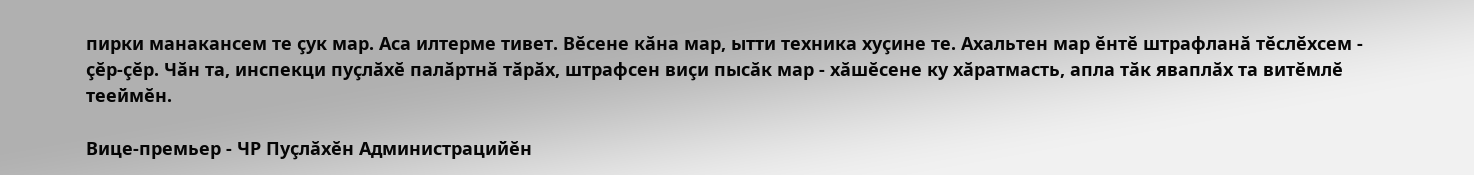пирки манакансем те çук мар. Аса илтерме тивет. Вĕсене кăна мар, ытти техника хуçине те. Ахальтен мар ĕнтĕ штрафланă тĕслĕхсем - çĕр-çĕр. Чăн та, инспекци пуçлăхĕ палăртнă тăрăх, штрафсен виçи пысăк мар - хăшĕсене ку хăратмасть, апла тăк яваплăх та витĕмлĕ тееймĕн.

Вице-премьер - ЧР Пуçлăхĕн Администрацийĕн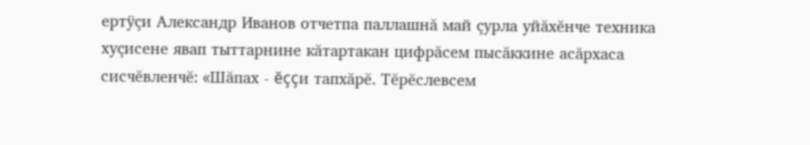ертÿçи Александр Иванов отчетпа паллашнă май çурла уйăхĕнче техника хуçисене явап тыттарнине кăтартакан цифрăсем пысăккине асăрхаса сисчĕвленчĕ: «Шăпах - ĕççи тапхăрĕ. Тĕрĕслевсем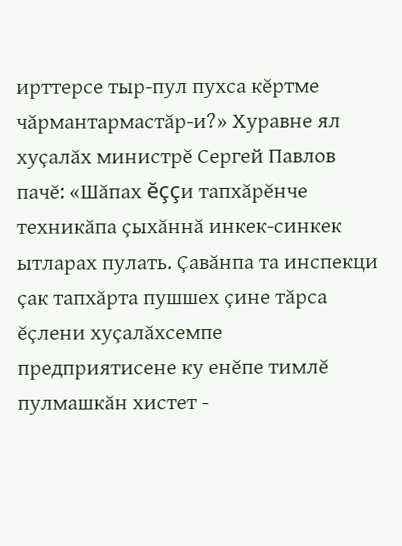ирттерсе тыр-пул пухса кĕртме чăрмантармастăр-и?» Хуравне ял хуçалăх министрĕ Сергей Павлов пачĕ: «Шăпах ĕççи тапхăрĕнче техникăпа çыхăннă инкек-синкек ытларах пулать. Çавăнпа та инспекци çак тапхăрта пушшех çине тăрса ĕçлени хуçалăхсемпе предприятисене ку енĕпе тимлĕ пулмашкăн хистет -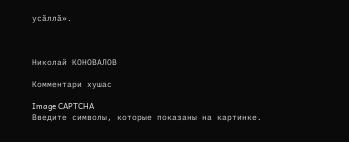усăллă».



Николай КОНОВАЛОВ

Комментари хушас

Image CAPTCHA
Введите символы, которые показаны на картинке.